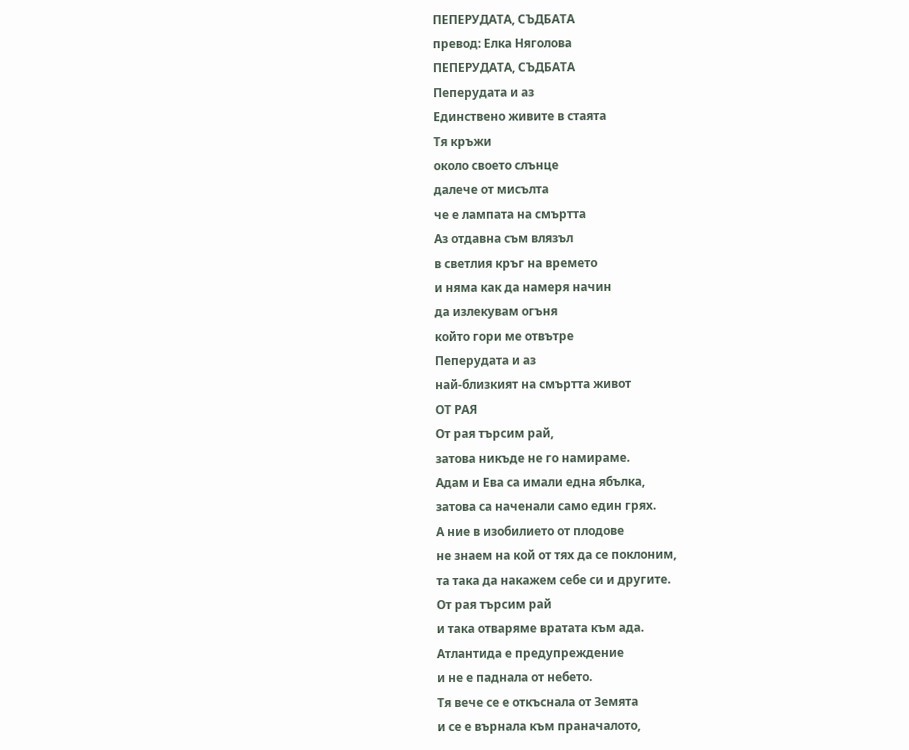ПЕПЕРУДАТА, СЪДБАТА
превод: Елка Няголова
ПЕПЕРУДАТА, СЪДБАТА
Пеперудата и аз
Единствено живите в стаята
Тя кръжи
около своето слънце
далече от мисълта
че е лампата на смъртта
Аз отдавна съм влязъл
в светлия кръг на времето
и няма как да намеря начин
да излекувам огъня
който гори ме отвътре
Пеперудата и аз
най-близкият на смъртта живот
ОТ РАЯ
От рая търсим рай,
затова никъде не го намираме.
Адам и Ева са имали една ябълка,
затова са наченали само един грях.
А ние в изобилието от плодове
не знаем на кой от тях да се поклоним,
та така да накажем себе си и другите.
От рая търсим рай
и така отваряме вратата към ада.
Атлантида е предупреждение
и не е паднала от небето.
Тя вече се е откъснала от Земята
и се е върнала към праначалото,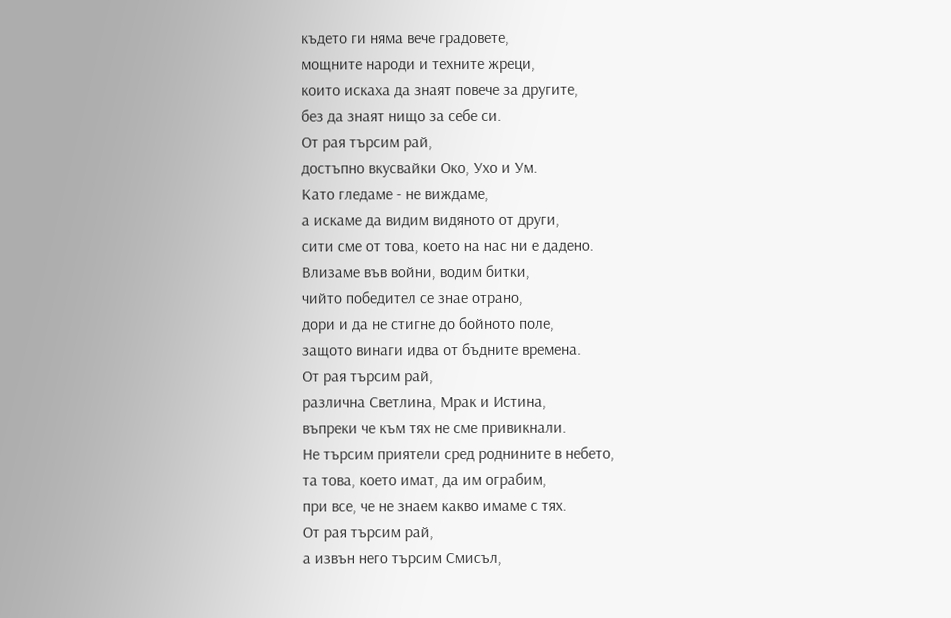където ги няма вече градовете,
мощните народи и техните жреци,
които искаха да знаят повече за другите,
без да знаят нищо за себе си.
От рая търсим рай,
достъпно вкусвайки Око, Ухо и Ум.
Като гледаме - не виждаме,
а искаме да видим видяното от други,
сити сме от това, което на нас ни е дадено.
Влизаме във войни, водим битки,
чийто победител се знае отрано,
дори и да не стигне до бойното поле,
защото винаги идва от бъдните времена.
От рая търсим рай,
различна Светлина, Мрак и Истина,
въпреки че към тях не сме привикнали.
Не търсим приятели сред роднините в небето,
та това, което имат, да им ограбим,
при все, че не знаем какво имаме с тях.
От рая търсим рай,
а извън него търсим Смисъл,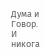Дума и Говор.
И никога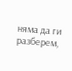няма да ги разберем,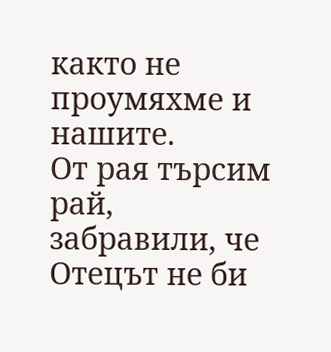както не проумяхме и нашите.
От рая търсим рай,
забравили, че Отецът не би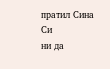пратил Сина Си
ни да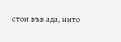стои във ада, нито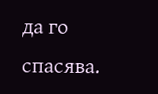да го спасява.